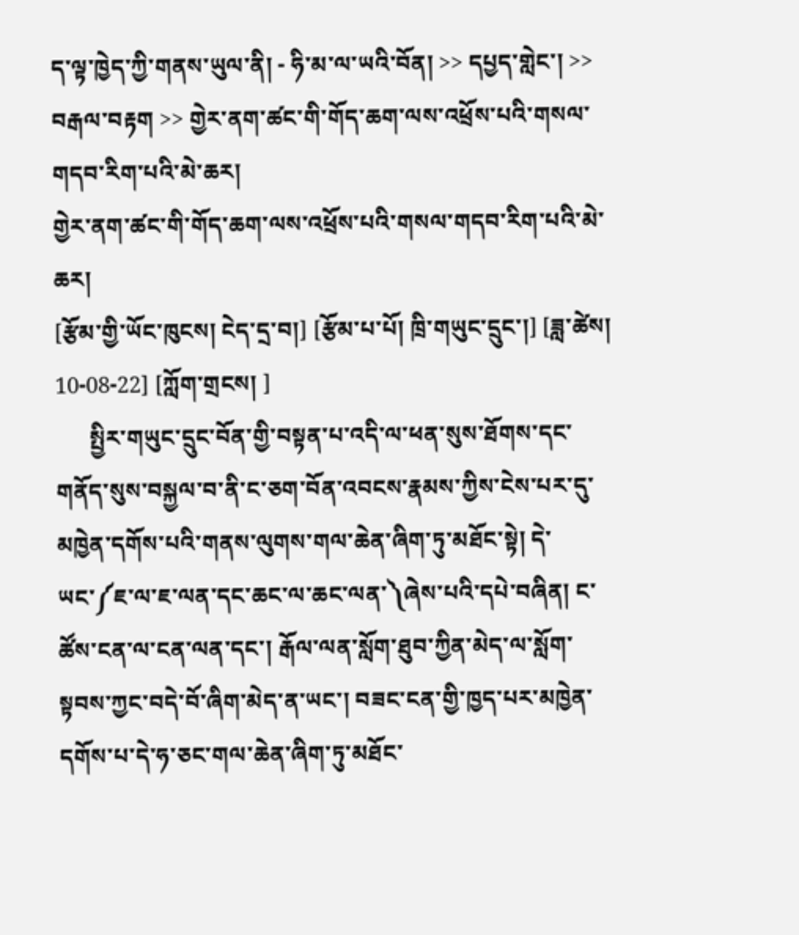ད་ལྟ་ཁྱེད་ཀྱི་གནས་ཡུལ་ནི། - ཧི་མ་ལ་ཡའི་བོན། >> དཔྱད་གླེང་། >> བརྒལ་བརྟག >> གྱེར་ནག་ཚང་གི་གོད་ཆག་ལས་འཕྲོས་པའི་གསལ་གདབ་རིག་པའི་མེ་ཆར།
གྱེར་ནག་ཚང་གི་གོད་ཆག་ལས་འཕྲོས་པའི་གསལ་གདབ་རིག་པའི་མེ་ཆར།
[རྩོམ་གྱི་ཡོང་ཁུངས། ངེད་དྲ་བ།] [རྩོམ་པ་པོ། ཁྲི་གཡུང་དྲུང་།] [ཟླ་ཚེས། 10-08-22] [ཀློག་གྲངས། ]
      སྤྱིར་གཡུང་དྲུང་བོན་གྱི་བསྟན་པ་འདི་ལ་ཕན་སུས་ཐོགས་དང་གནོད་སུས་བསྐྱལ་བ་ནི་ང་ཅག་བོན་འབངས་རྣམས་ཀྱིས་ངེས་པར་དུ་མཁྱེན་དགོས་པའི་གནས་ལུགས་གལ་ཆེན་ཞིག་ཏུ་མཐོང་སྟེ། དེ་ཡང་༼ཇ་ལ་ཇ་ལན་དང་ཆང་ལ་ཆང་ལན་༽ཞེས་པའི་དཔེ་བཞིན། ང་ཚོས་ངན་ལ་ངན་ལན་དང་། རྒོལ་ལན་སློག་ཐུབ་ཀྱིན་མེད་ལ་སློག་སྟབས་ཀྱང་བདེ་བོ་ཞིག་མེད་ན་ཡང་། བཟང་ངན་གྱི་ཁྱད་པར་མཁྱེན་དགོས་པ་དེ་ཧ་ཅང་གལ་ཆེན་ཞིག་ཏུ་མཐོང་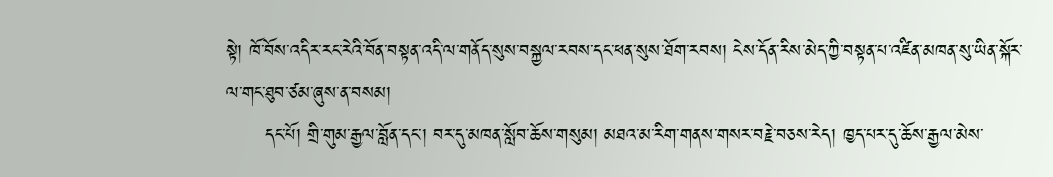སྟེ། ཁོ་བོས་འདིར་རང་རེའི་བོན་བསྟན་འདི་ལ་གནོད་སུས་བསྐྱལ་རབས་དང་ཕན་སུས་ཐོག་རབས། ངེས་དོན་རིས་མེད་ཀྱི་བསྟན་པ་འཛིན་མཁན་སུ་ཡིན་སྐོར་ལ་གང་ཐུབ་ཙམ་ཞུས་ན་བསམ།
      དང་པོ། གྲི་གུམ་རྒྱལ་བློན་དང་། བར་དུ་མཁན་སློབ་ཆོས་གསུམ། མཐའ་མ་རིག་གནས་གསར་བརྗེ་བཅས་རེད། ཁྱད་པར་དུ་ཆོས་རྒྱལ་མེས་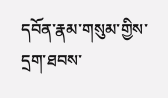དབོན་རྣམ་གསུམ་གྱིས་དྲག་ཐབས་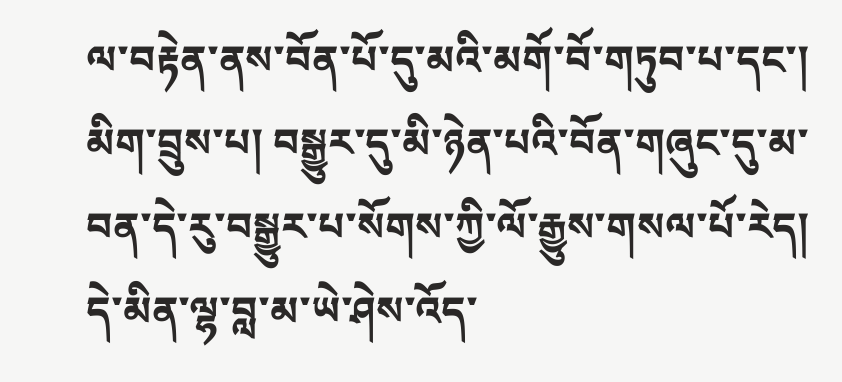ལ་བརྟེན་ནས་བོན་པོ་དུ་མའི་མགོ་བོ་གཏུབ་པ་དང་། མིག་བྲུས་པ། བསྒྱུར་དུ་མི་ཉེན་པའི་བོན་གཞུང་དུ་མ་བན་དེ་རུ་བསྒྱུར་པ་སོགས་ཀྱི་ལོ་རྒྱུས་གསལ་པོ་རེད། དེ་མིན་ལྷ་བླ་མ་ཡེ་ཤེས་འོད་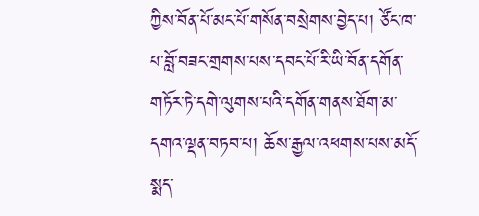ཀྱིས་བོན་པོ་མང་པོ་གསོན་བསྲེགས་བྱེད་པ། ཙོང་ཁ་པ་བློ་བཟང་གྲགས་པས་དབང་པོ་རི་ཡི་བོན་དགོན་གཏོར་ཏེ་དགེ་ལུགས་པའི་དགོན་གནས་ཐོག་མ་དགའ་ལྡན་བཏབ་པ། ཆོས་རྒྱལ་འཕགས་པས་མདོ་སྨད་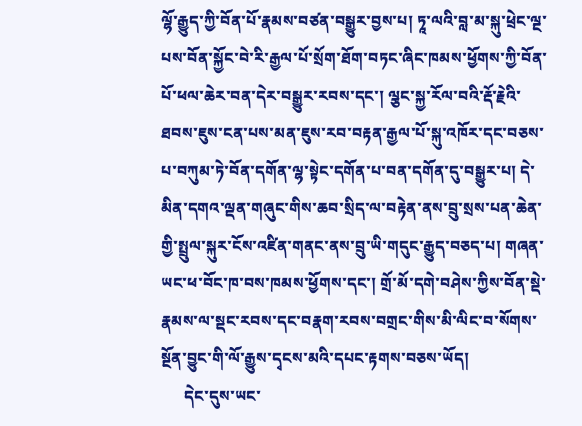ལྷོ་རྒྱུད་ཀྱི་བོན་པོ་རྣམས་བཙན་བསྒྱུར་བྱས་པ། ཏཱ་ལའི་བླ་མ་སྐུ་ཕྲེང་ལྔ་པས་བོན་སྐྱོང་བེ་རི་རྒྱལ་པོ་སྲོག་ཐོག་བཏང་ཞིང་ཁམས་ཕྱོགས་ཀྱི་བོན་པོ་ཕལ་ཆེར་བན་དེར་བསྒྱུར་རབས་དང་། ལྕང་སྐྱ་རོལ་བའི་རྡོ་རྗེའི་ཐབས་ཇུས་ངན་པས་མན་ཇུས་རབ་བརྟན་རྒྱལ་པོ་སྐུ་འཁོར་དང་བཅས་པ་བཀུམ་ཏེ་བོན་དགོན་ལྷ་སྟེང་དགོན་པ་བན་དགོན་དུ་བསྒྱུར་པ། དེ་མིན་དགའ་ལྡན་གཞུང་གིས་ཆབ་སྲིད་ལ་བརྟེན་ནས་བྲུ་སྲས་པན་ཆེན་གྱི་སྤྲུལ་སྐུར་ངོས་འཛིན་གནང་ནས་བྲུ་ཡི་གདུང་རྒྱུད་བཅད་པ། གཞན་ཡང་ཕ་བོང་ཁ་བས་ཁམས་ཕྱོགས་དང་། གྲོ་མོ་དགེ་བཤེས་ཀྱིས་བོན་སྡེ་རྣམས་ལ་སྡང་རབས་དང་བརྣག་རབས་བགྲང་གིས་མི་ལིང་བ་སོགས་སྔོན་བྱུང་གི་ལོ་རྒྱུས་དྭངས་མའི་དཔང་རྟགས་བཅས་ཡོད།
      དེང་དུས་ཡང་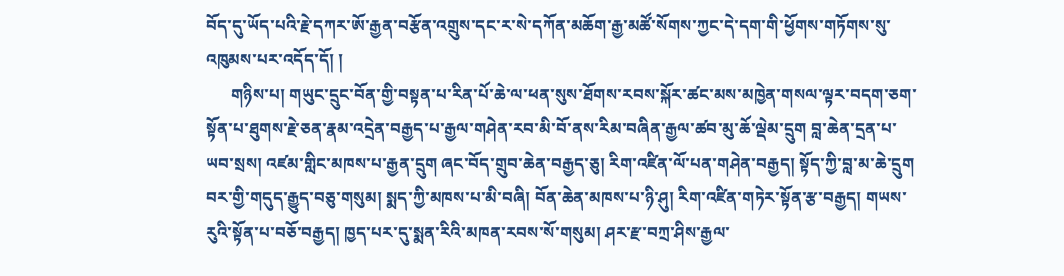བོད་དུ་ཡོད་པའི་རྗེ་དཀར་ཨོ་རྒྱན་བརྩོན་འགྲུས་དང་ར་སེ་དཀོན་མཆོག་རྒྱ་མཚོ་སོགས་ཀྱང་དེ་དག་གི་ཕྱོགས་གཏོགས་སུ་འཁུམས་པར་འདོད་དོ། །
      གཉིས་པ། གཡུང་དྲུང་བོན་གྱི་བསྟན་པ་རིན་པོ་ཆེ་ལ་ཕན་སུས་ཐོགས་རབས་སྐོར་ཚང་མས་མཁྱེན་གསལ་ལྟར་བདག་ཅག་སྟོན་པ་ཐུགས་རྗེ་ཅན་རྣམ་འདྲེན་བརྒྱད་པ་རྒྱལ་གཤེན་རབ་མི་བོ་ནས་རིམ་བཞིན་རྒྱལ་ཚབ་མུ་ཆོ་ལྡེམ་དྲུག བླ་ཆེན་དྲན་པ་ཡབ་སྲས། འཛམ་གླིང་མཁས་པ་རྒྱན་དྲུག ཞང་བོད་གྲུབ་ཆེན་བརྒྱད་ཅུ། རིག་འཛིན་ལོ་པན་གཤེན་བརྒྱད། སྟོད་ཀྱི་བླ་མ་ཆེ་དྲུག བར་གྱི་གདུད་རྒྱུད་བཅུ་གསུམ། སྨད་ཀྱི་མཁས་པ་མི་བཞི། བོན་ཆེན་མཁས་པ་ཉི་ཤུ། རིག་འཛིན་གཏེར་སྟོན་རྩ་བརྒྱད། གཡས་རུའི་སྟོན་པ་བཅོ་བརྒྱད། ཁྱད་པར་དུ་སྨན་རིའི་མཁན་རབས་སོ་གསུམ། ཤར་རྫ་བཀྲ་ཤིས་རྒྱལ་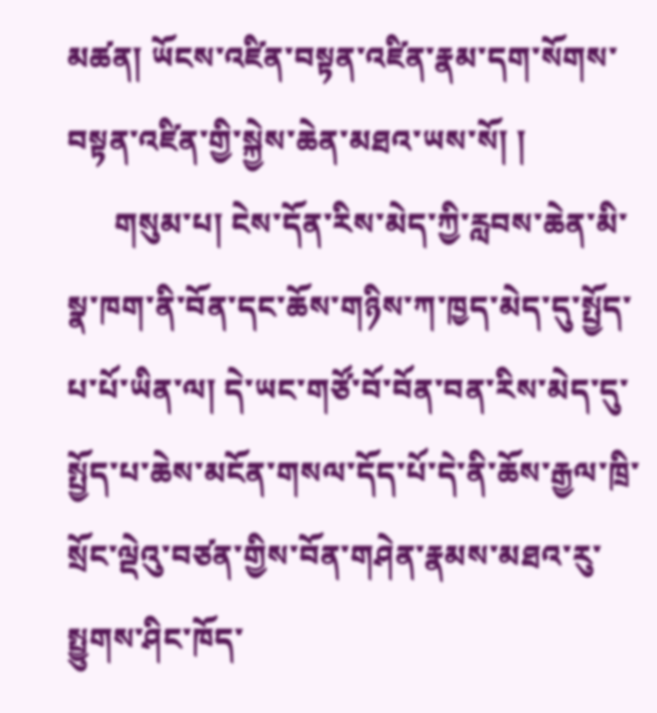མཚན། ཡོངས་འཛིན་བསྟན་འཛིན་རྣམ་དག་སོགས་བསྟན་འཛིན་གྱི་སྐྱེས་ཆེན་མཐའ་ཡས་སོ། །
      གསུམ་པ། ངེས་དོན་རིས་མེད་ཀྱི་རླབས་ཆེན་མི་སྣ་ཁག་ནི་བོན་དང་ཆོས་གཉིས་ཀ་ཁྱད་མེད་དུ་སྤྱོད་པ་པོ་ཡིན་ལ། དེ་ཡང་གཙོ་བོ་བོན་བན་རིས་མེད་དུ་སྤྱོད་པ་ཆེས་མངོན་གསལ་དོད་པོ་དེ་ནི་ཆོས་རྒྱལ་ཁྲི་སྲོང་ལྡེའུ་བཙན་གྱིས་བོན་གཤེན་རྣམས་མཐའ་རུ་སྤྱུགས་ཤིང་ཁོད་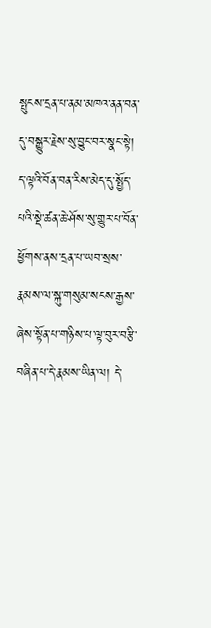སྤུངས་དྲན་པ་ནམ་མཁའ་ནན་བན་དུ་བསྒྱུར་རྗེས་སུ་བྱུང་བར་སྣང་སྟེ། ད་ལྟའི་བོན་བན་རིས་མེད་དུ་སྤྱོད་པའི་སྡེ་ཚན་ཆེ་ཤོས་སུ་གྱུར་པ་བོན་ཕྱོགས་ནས་དྲན་པ་ཡབ་སྲས་རྣམས་ལ་སྐུ་གསུམ་སངས་རྒྱས་ཞེས་སྟོན་པ་གཉིས་པ་ལྟ་བུར་བརྩི་བཞིན་པ་དེ་རྣམས་ཡིན་ལ། དེ་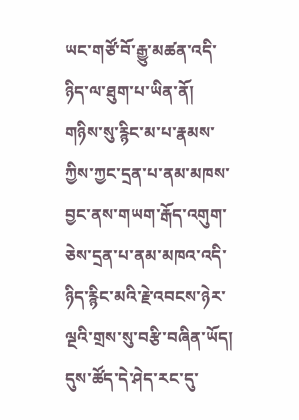ཡང་གཙོ་བོ་རྒྱུ་མཚན་འདི་ཉིད་ལ་ཐུག་པ་ཡིན་ནོ། གཉིས་སུ་རྙིང་མ་པ་རྣམས་ཀྱིས་ཀྱང་དྲན་པ་ནམ་མཁས་བྱང་ནས་གཡག་རྒོད་འགུག་ཅེས་དྲན་པ་ནམ་མཁའ་འདི་ཉིད་རྙིང་མའི་རྗེ་འབངས་ཉེར་ལྔའི་གྲས་སུ་བརྩི་བཞིན་ཡོད། དུས་ཚོད་དེ་ཤེད་རང་དུ་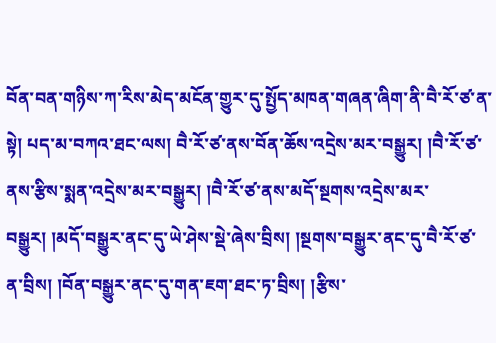བོན་བན་གཉིས་ཀ་རིས་མེད་མངོན་གྱུར་དུ་སྤྱོད་མཁན་གཞན་ཞིག་ནི་བཻ་རོ་ཙ་ན་སྟེ། པད་མ་བཀའ་ཐང་ལས། བཻ་རོ་ཙ་ནས་བོན་ཆོས་འདྲེས་མར་བསྒྱུར། །བཻ་རོ་ཙ་ནས་རྩིས་སྨན་འདྲེས་མར་བསྒྱུར། །བཻ་རོ་ཙ་ནས་མདོ་སྔགས་འདྲེས་མར་བསྒྱུར། །མདོ་བསྒྱུར་ནང་དུ་ཡེ་ཤེས་སྡེ་ཞེས་བྲིས། །སྔགས་བསྒྱུར་ནང་དུ་བཻ་རོ་ཙ་ན་བྲིས། །བོན་བསྒྱུར་ནང་དུ་གན་ཇག་ཐང་ཏ་བྲིས། །རྩིས་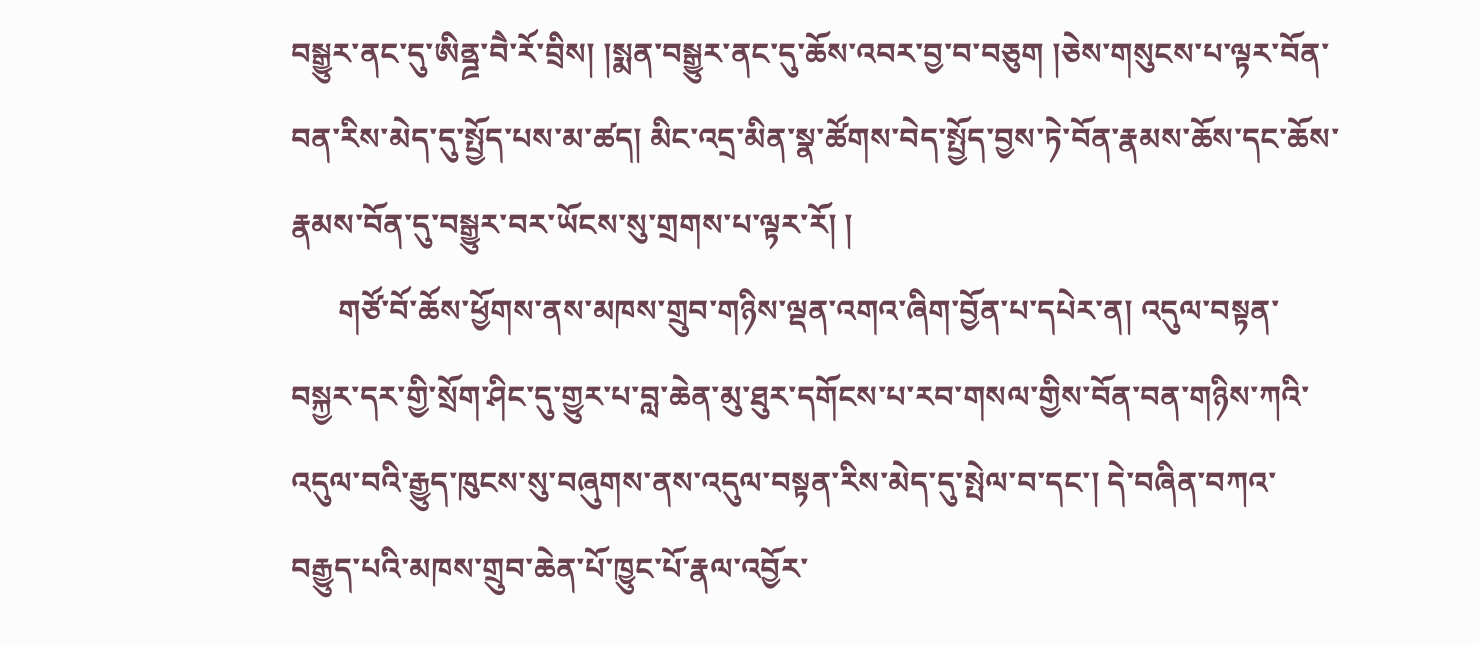བསྒྱུར་ནང་དུ་ཨིནྜྲ་བཻ་རོ་བྲིས། །སྨན་བསྒྱུར་ནང་དུ་ཆོས་འབར་བྱ་བ་བཅུག །ཅེས་གསུངས་པ་ལྟར་བོན་བན་རིས་མེད་དུ་སྤྱོད་པས་མ་ཚད། མིང་འདྲ་མིན་སྣ་ཚོགས་བེད་སྤྱོད་བྱས་ཏེ་བོན་རྣམས་ཆོས་དང་ཆོས་རྣམས་བོན་དུ་བསྒྱུར་བར་ཡོངས་སུ་གྲགས་པ་ལྟར་རོ། །
      གཙོ་བོ་ཆོས་ཕྱོགས་ནས་མཁས་གྲུབ་གཉིས་ལྡན་འགའ་ཞིག་བྱོན་པ་དཔེར་ན། འདུལ་བསྟན་བསྐྱར་དར་གྱི་སྲོག་ཤིང་དུ་གྱུར་པ་བླ་ཆེན་མུ་ཐུར་དགོངས་པ་རབ་གསལ་གྱིས་བོན་བན་གཉིས་ཀའི་འདུལ་བའི་རྒྱུད་ཁུངས་སུ་བཞུགས་ནས་འདུལ་བསྟན་རིས་མེད་དུ་སྤེལ་བ་དང་། དེ་བཞིན་བཀའ་བརྒྱུད་པའི་མཁས་གྲུབ་ཆེན་པོ་ཁྱུང་པོ་རྣལ་འབྱོར་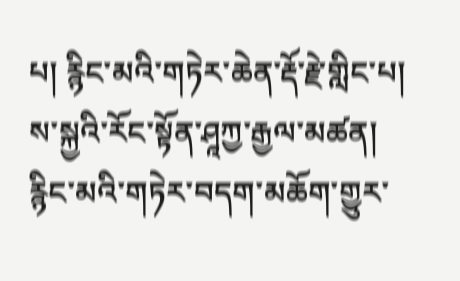པ། རྙིང་མའི་གཏེར་ཆེན་རྡོ་རྗེ་གླིང་པ། ས་སྐྱའི་རོང་སྟོན་ཤཱཀྱ་རྒྱལ་མཚན། རྙིང་མའི་གཏེར་བདག་མཆོག་གྱུར་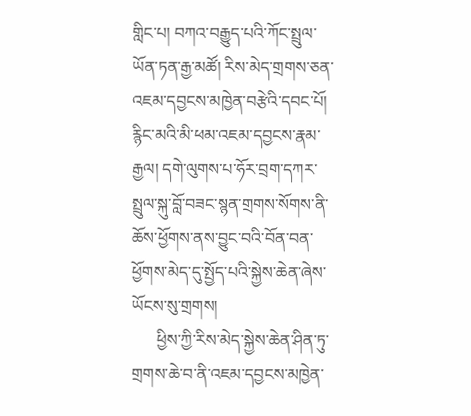གླིང་པ། བཀའ་བརྒྱུད་པའི་ཀོང་སྤྲུལ་ཡོན་ཏན་རྒྱ་མཚོ། རིས་མེད་གྲགས་ཅན་འཇམ་དབྱངས་མཁྱེན་བརྩེའི་དབང་པོ། རྙིང་མའི་མི་ཕམ་འཇམ་དབྱངས་རྣམ་རྒྱལ། དགེ་ལུགས་པ་ཧོར་བྲག་དཀར་སྤྲུལ་སྐུ་བློ་བཟང་སྙན་གྲགས་སོགས་ནི་ཆོས་ཕྱོགས་ནས་བྱུང་བའི་བོན་བན་ཕྱོགས་མེད་དུ་སྤྱོད་པའི་སྐྱེས་ཆེན་ཞེས་ཡོངས་སུ་གྲགས།
      ཕྱིས་ཀྱི་རིས་མེད་སྐྱེས་ཆེན་ཤིན་ཏུ་གྲགས་ཆེ་བ་ནི་འཇམ་དབྱངས་མཁྱེན་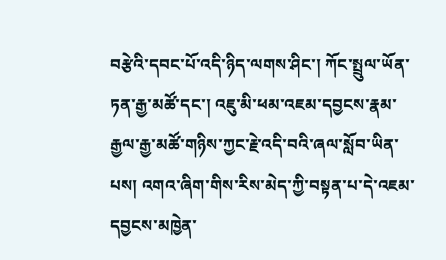བརྩེའི་དབང་པོ་འདི་ཉིད་ལགས་ཤིང་། ཀོང་སྤྲུལ་ཡོན་ཏན་རྒྱ་མཚོ་དང་། འཇུ་མི་ཕམ་འཇམ་དབྱངས་རྣམ་རྒྱལ་རྒྱ་མཚོ་གཉིས་ཀྱང་རྗེ་འདི་བའི་ཞལ་སློབ་ཡིན་པས། འགའ་ཞིག་གིས་རིས་མེད་ཀྱི་བསྟན་པ་དེ་འཇམ་དབྱངས་མཁྱེན་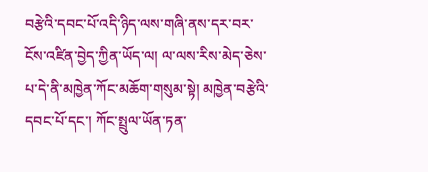བརྩེའི་དབང་པོ་འདི་ཉིད་ལས་གཞི་ནས་དར་བར་ངོས་འཛིན་བྱེད་ཀྱིན་ཡོད་ལ། ལ་ལས་རིས་མེད་ཅེས་པ་དེ་ནི་མཁྱེན་ཀོང་མཆོག་གསུམ་སྟེ། མཁྱེན་བརྩེའི་དབང་པོ་དང་། ཀོང་སྤྲུལ་ཡོན་ཏན་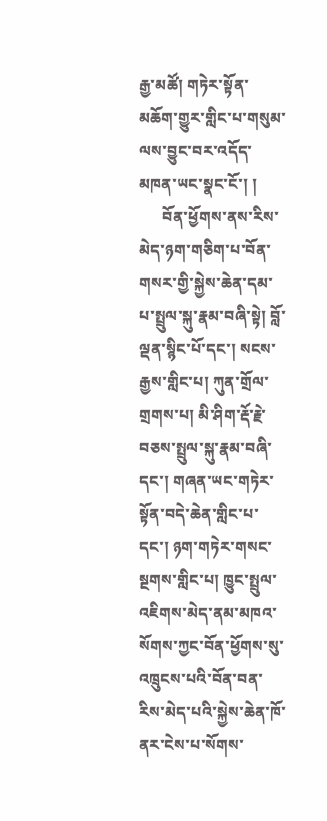རྒྱ་མཚོ། གཏེར་སྟོན་མཆོག་གྱུར་གླིང་པ་གསུམ་ལས་བྱུང་བར་འདོད་མཁན་ཡང་སྣང་ངོ་། །
      བོན་ཕྱོགས་ནས་རིས་མེད་ཉག་གཅིག་པ་བོན་གསར་གྱི་སྐྱེས་ཆེན་དམ་པ་སྤྲུལ་སྐུ་རྣམ་བཞི་སྟེ། བློ་ལྡན་སྙིང་པོ་དང་། སངས་རྒྱས་གླིང་པ། ཀུན་གྲོལ་གྲགས་པ། མི་ཤིག་རྡོ་རྗེ་བཅས་སྤྲུལ་སྐུ་རྣམ་བཞི་དང་། གཞན་ཡང་གཏེར་སྟོན་བདེ་ཆེན་གླིང་པ་དང་། ཉག་གཏེར་གསང་སྔགས་གླིང་པ། ཁྱུང་སྤྲུལ་འཇིགས་མེད་ནམ་མཁའ་སོགས་ཀྱང་བོན་ཕྱོགས་སུ་འཁྲུངས་པའི་བོན་བན་རིས་མེད་པའི་སྐྱེས་ཆེན་ཁོ་ནར་ངེས་པ་སོགས་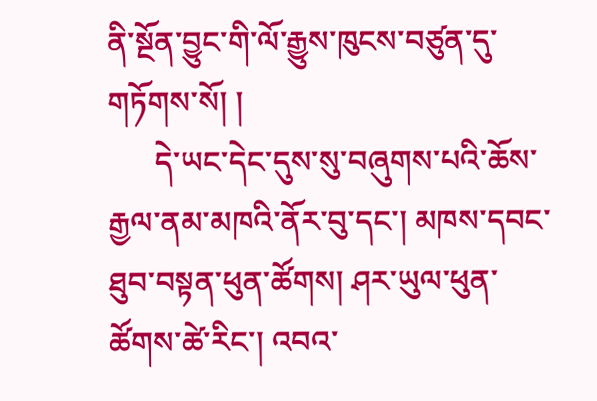ནི་སྔོན་བྱུང་གི་ལོ་རྒྱུས་ཁུངས་བཙུན་དུ་གཏོགས་སོ། །
      དེ་ཡང་དེང་དུས་སུ་བཞུགས་པའི་ཆོས་རྒྱལ་ནམ་མཁའི་ནོར་བུ་དང་། མཁས་དབང་ཐུབ་བསྟན་ཕུན་ཚོགས། ཤར་ཡུལ་ཕུན་ཚོགས་ཚེ་རིང་། འབའ་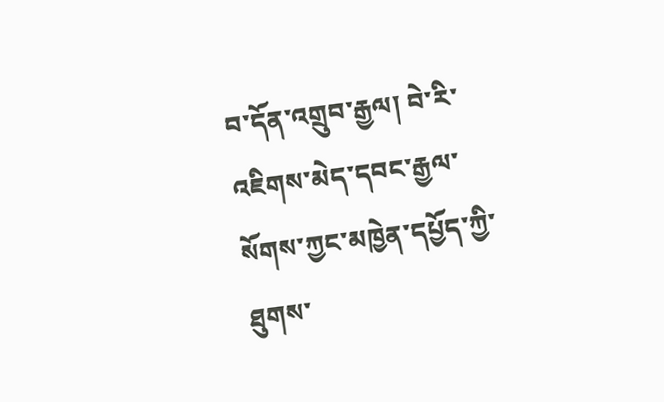བ་དོན་འགྲུབ་རྒྱལ། བེ་རི་འཇིགས་མེད་དབང་རྒྱལ་སོགས་ཀྱང་མཁྱེན་དཔྱོད་ཀྱི་ཐུགས་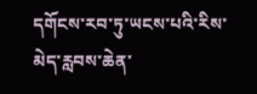དགོངས་རབ་ཏུ་ཡངས་པའི་རིས་མེད་རླབས་ཆེན་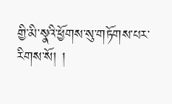གྱི་མི་སྣའི་ཕྱོགས་སུ་གཏོགས་པར་རིགས་སོ། །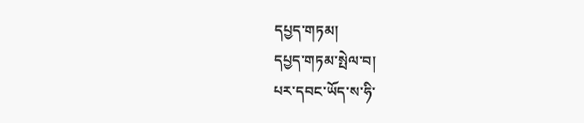དཔྱད་གཏམ།
དཔྱད་གཏམ་སྤེལ་བ།
པར་དབང་ཡོད་ས་ཧི་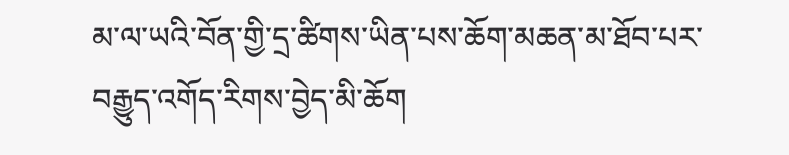མ་ལ་ཡའི་བོན་གྱི་དྲ་ཚིགས་ཡིན་པས་ཆོག་མཆན་མ་ཐོབ་པར་བརྒྱུད་འགོད་རིགས་བྱེད་མི་ཆོག